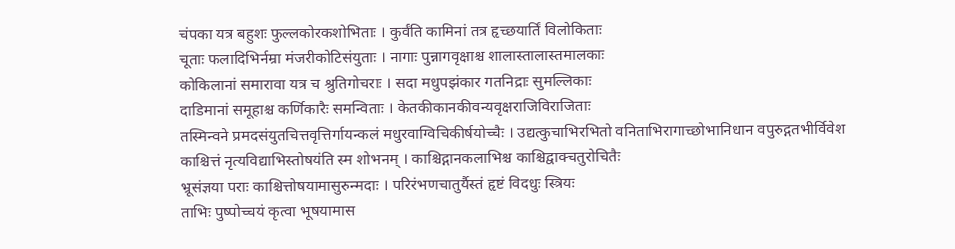चंपका यत्र बहुशः फुल्लकोरकशोभिताः । कुर्वंति कामिनां तत्र हृच्छयार्तिं विलोकिताः
चूताः फलादिभिर्नम्रा मंजरीकोटिसंयुताः । नागाः पुन्नागवृक्षाश्च शालास्तालास्तमालकाः
कोकिलानां समारावा यत्र च श्रुतिगोचराः । सदा मधुपझंकार गतनिद्राः सुमल्लिकाः
दाडिमानां समूहाश्च कर्णिकारैः समन्विताः । केतकीकानकीवन्यवृक्षराजिविराजिताः
तस्मिन्वने प्रमदसंयुतचित्तवृत्तिर्गायन्कलं मधुरवाग्विचिकीर्षयोच्चैः । उद्यत्कुचाभिरभितो वनिताभिरागाच्छोभानिधान वपुरुद्गतभीर्विवेश
काश्चित्तं नृत्यविद्याभिस्तोषयंति स्म शोभनम् । काश्चिद्गानकलाभिश्च काश्चिद्वाक्चतुरोचितैः
भ्रूसंज्ञया पराः काश्चित्तोषयामासुरुन्मदाः । परिरंभणचातुर्यैस्तं हृष्टं विदधुः स्त्रियः
ताभिः पुष्पोच्चयं कृत्वा भूषयामास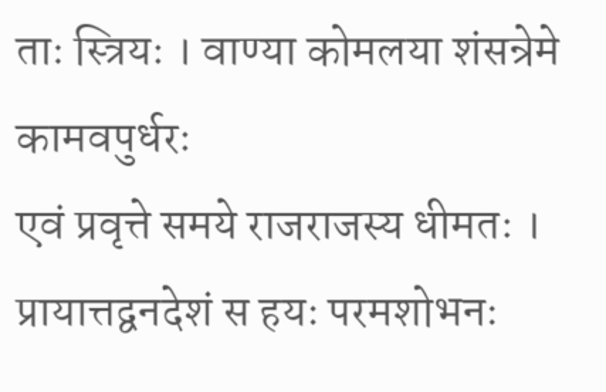ताः स्त्रियः । वाण्या कोमलया शंसन्रेमे कामवपुर्धरः
एवं प्रवृत्ते समये राजराजस्य धीमतः । प्रायात्तद्वनदेशं स हयः परमशोभनः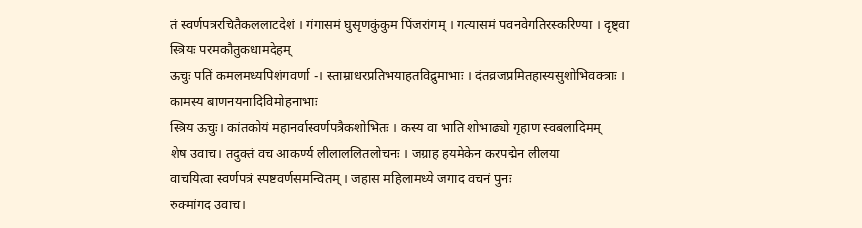तं स्वर्णपत्ररचितैकललाटदेशं । गंगासमं घुसृणकुंकुम पिंजरांगम् । गत्यासमं पवनवेगतिरस्करिण्या । दृष्ट्वा स्त्रियः परमकौतुकधामदेहम्
ऊचुः पतिं कमलमध्यपिशंगवर्णा -। स्ताम्राधरप्रतिभयाहतविद्रुमाभाः । दंतव्रजप्रमितहास्यसुशोभिवक्त्राः । कामस्य बाणनयनादिविमोहनाभाः
स्त्रिय ऊचुः। कांतकोयं महानर्वास्वर्णपत्रैकशोभितः । कस्य वा भाति शोभाढ्यो गृहाण स्वबलादिमम्
शेष उवाच। तदुक्तं वच आकर्ण्य लीलाललितलोचनः । जग्राह हयमेकेन करपद्मेन लीलया
वाचयित्वा स्वर्णपत्रं स्पष्टवर्णसमन्वितम् । जहास महिलामध्ये जगाद वचनं पुनः
रुक्मांगद उवाच।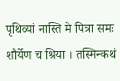पृथिव्यां नास्ति मे पित्रा समः शौर्येण च श्रिया । तस्मिन्कथं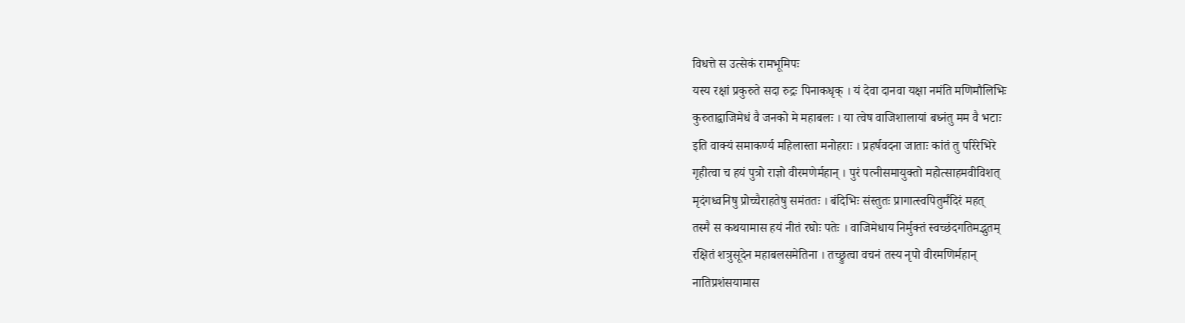विधत्ते स उत्सेकं रामभूमिपः
यस्य रक्षां प्रकुरुते सदा रुद्रः पिनाकधृक् । यं देवा दानवा यक्षा नमंति मणिमौलिभिः
कुरुताद्वाजिमेधं वै जनको मे महाबलः । या त्वेष वाजिशालायां बध्नंतु मम वै भटाः
इति वाक्यं समाकर्ण्य महिलास्ता मनोहराः । प्रहर्षवदना जाताः कांतं तु परिरेभिरे
गृहीत्वा च हयं पुत्रो राज्ञो वीरमणेर्महान् । पुरं पत्नीसमायुक्तो महोत्साहमवीविशत्
मृदंगध्वनिषु प्रोच्चैराहतेषु समंततः । बंदिभिः संस्तुतः प्रागात्स्वपितुर्मंदिरं महत्
तस्मै स कथयामास हयं नीतं रघोः पतेः । वाजिमेधाय निर्मुक्तं स्वच्छंदगतिमद्भुतम्
रक्षितं शत्रुसूदेन महाबलसमेतिना । तच्छ्रुत्वा वचनं तस्य नृपो वीरमणिर्महान्
नातिप्रशंसयामास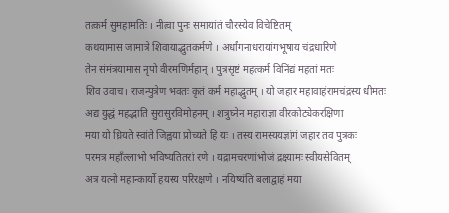तत्कर्म सुमहामतिः । नीत्वा पुनः समायांतं चौरस्येव विचेष्टितम्
कथयामास जामात्रे शिवायाद्भुतकर्मणे । अर्धांगनाधरायांगभूषाय चंद्रधारिणे
तेन संमंत्रयामास नृपो वीरमणिर्महान् । पुत्रसृष्टं महत्कर्म विनिंद्यं महतां मतः
शिव उवाच। राजन्पुत्रेण भवतः कृतं कर्म महाद्भुतम् । यो जहार महावाहंरामचंद्रस्य धीमतः
अद्य युद्धं महद्भाति सुरासुरविमोहनम् । शत्रुघ्नेन महाराज्ञा वीरकोट्येकरक्षिणा
मया यो ध्रियते स्वांते जिह्वया प्रोच्यते हि यः । तस्य रामस्ययज्ञांगं जहार तव पुत्रकः
परमत्र महाँल्लाभो भविष्यतितरां रणे । यद्रामचरणांभोजं द्रक्ष्यामः स्वीयसेवितम्
अत्र यत्नो महान्कार्यो हयस्य परिरक्षणे । नयिष्यंति बलाद्वाहं मया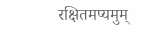रक्षितमप्यमुम्